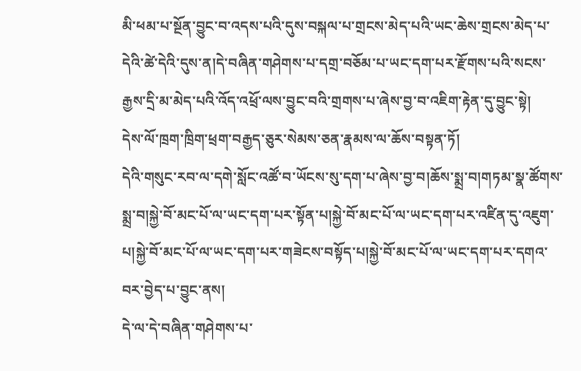མི་ཕམ་པ་སྔོན་བྱུང་བ་འདས་པའི་དུས་བསྐལ་པ་གྲངས་མེད་པའི་ཡང་ཆེས་གྲངས་མེད་པ་དེའི་ཚེ་དེའི་དུས་ན།དེ་བཞིན་གཤེགས་པ་དགྲ་བཅོམ་པ་ཡང་དག་པར་རྫོགས་པའི་སངས་རྒྱས་དྲི་མ་མེད་པའི་འོད་འཕྲོ་ལས་བྱུང་བའི་གྲགས་པ་ཞེས་བྱ་བ་འཇིག་རྟེན་དུ་བྱུང་སྟེ།
དེས་ལོ་ཁྲག་ཁྲིག་ཕྲག་བརྒྱད་ཅུར་སེམས་ཅན་རྣམས་ལ་ཆོས་བསྟན་ཏོ།
དེའི་གསུང་རབ་ལ་དགེ་སློང་འཚོ་བ་ཡོངས་སུ་དག་པ་ཞེས་བྱ་བ།ཆོས་སྨྲ་བ།གཏམ་སྣ་ཚོགས་སྨྲ་བ།སྐྱེ་བོ་མང་པོ་ལ་ཡང་དག་པར་སྟོན་པ།སྐྱེ་བོ་མང་པོ་ལ་ཡང་དག་པར་འཛིན་དུ་འཇུག་པ།སྐྱེ་བོ་མང་པོ་ལ་ཡང་དག་པར་གཟེངས་བསྟོད་པ།སྐྱེ་བོ་མང་པོ་ལ་ཡང་དག་པར་དགའ་བར་བྱེད་པ་བྱུང་ནས།
དེ་ལ་དེ་བཞིན་གཤེགས་པ་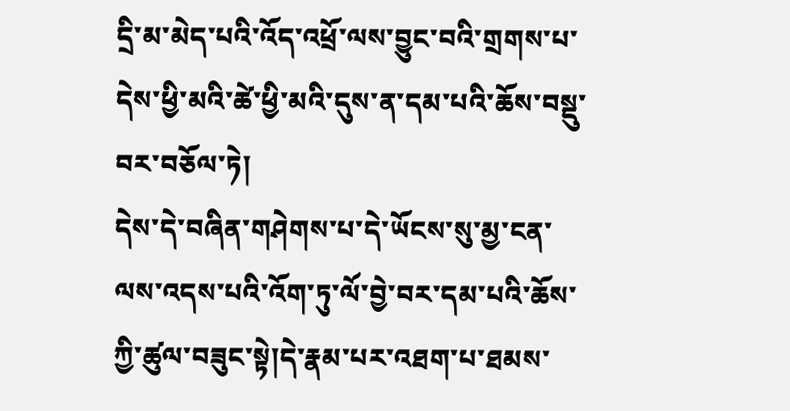དྲི་མ་མེད་པའི་འོད་འཕྲོ་ལས་བྱུང་བའི་གྲགས་པ་དེས་ཕྱི་མའི་ཚེ་ཕྱི་མའི་དུས་ན་དམ་པའི་ཆོས་བསྡུ་བར་བཅོལ་ཏེ།
དེས་དེ་བཞིན་གཤེགས་པ་དེ་ཡོངས་སུ་མྱ་ངན་ལས་འདས་པའི་འོག་ཏུ་ལོ་བྱེ་བར་དམ་པའི་ཆོས་ཀྱི་ཚུལ་བཟུང་སྟེ།དེ་རྣམ་པར་འཐག་པ་ཐམས་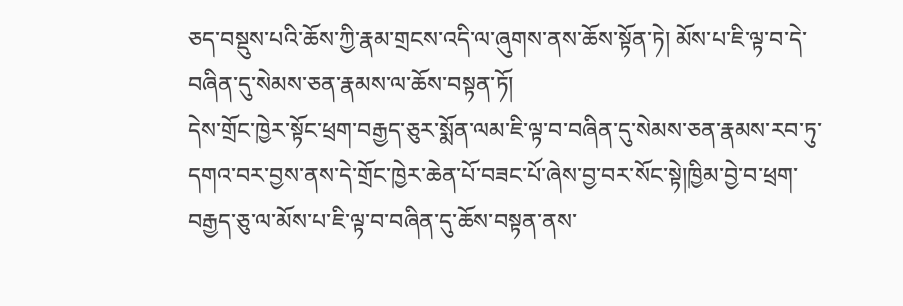ཅད་བསྡུས་པའི་ཆོས་ཀྱི་རྣམ་གྲངས་འདི་ལ་ཞུགས་ནས་ཆོས་སྟོན་ཏེ། མོས་པ་ཇི་ལྟ་བ་དེ་བཞིན་དུ་སེམས་ཅན་རྣམས་ལ་ཆོས་བསྟན་ཏོ།
དེས་གྲོང་ཁྱེར་སྟོང་ཕྲག་བརྒྱད་ཅུར་སྨོན་ལམ་ཇི་ལྟ་བ་བཞིན་དུ་སེམས་ཅན་རྣམས་རབ་ཏུ་དགའ་བར་བྱས་ནས་དེ་གྲོང་ཁྱེར་ཆེན་པོ་བཟང་པོ་ཞེས་བྱ་བར་སོང་སྟེ།ཁྱིམ་བྱེ་བ་ཕྲག་བརྒྱད་ཅུ་ལ་མོས་པ་ཇི་ལྟ་བ་བཞིན་དུ་ཆོས་བསྟན་ནས་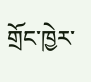གྲོང་ཁྱེར་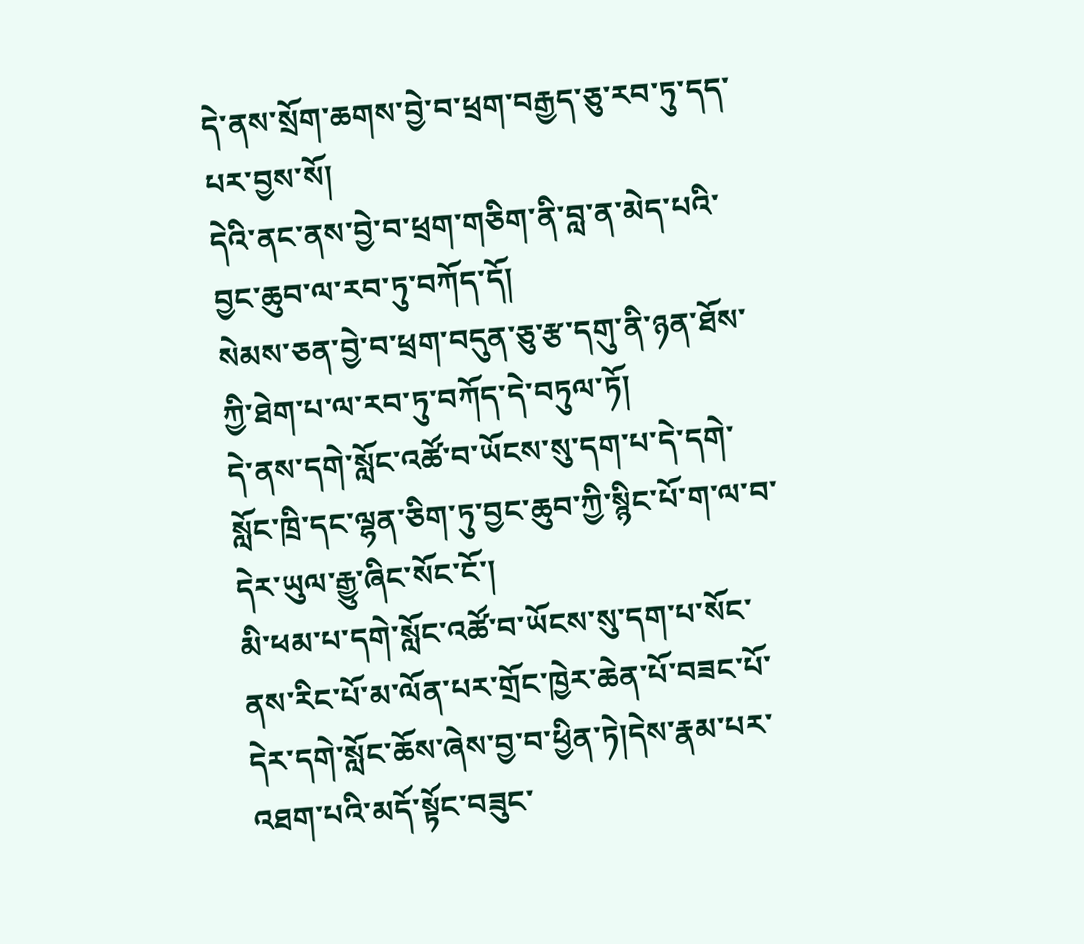དེ་ནས་སྲོག་ཆགས་བྱེ་བ་ཕྲག་བརྒྱད་ཅུ་རབ་ཏུ་དད་པར་བྱས་སོ།
དེའི་ནང་ནས་བྱེ་བ་ཕྲག་གཅིག་ནི་བླ་ན་མེད་པའི་བྱང་ཆུབ་ལ་རབ་ཏུ་བཀོད་དོ།
སེམས་ཅན་བྱེ་བ་ཕྲག་བདུན་ཅུ་རྩ་དགུ་ནི་ཉན་ཐོས་ཀྱི་ཐེག་པ་ལ་རབ་ཏུ་བཀོད་དེ་བཏུལ་ཏོ།
དེ་ནས་དགེ་སློང་འཚོ་བ་ཡོངས་སུ་དག་པ་དེ་དགེ་སློང་ཁྲི་དང་ལྷན་ཅིག་ཏུ་བྱང་ཆུབ་ཀྱི་སྙིང་པོ་ག་ལ་བ་དེར་ཡུལ་རྒྱུ་ཞིང་སོང་ངོ་།
མི་ཕམ་པ་དགེ་སློང་འཚོ་བ་ཡོངས་སུ་དག་པ་སོང་ནས་རིང་པོ་མ་ལོན་པར་གྲོང་ཁྱེར་ཆེན་པོ་བཟང་པོ་དེར་དགེ་སློང་ཆོས་ཞེས་བྱ་བ་ཕྱིན་ཏེ།དེས་རྣམ་པར་འཐག་པའི་མདོ་སྟོང་བཟུང་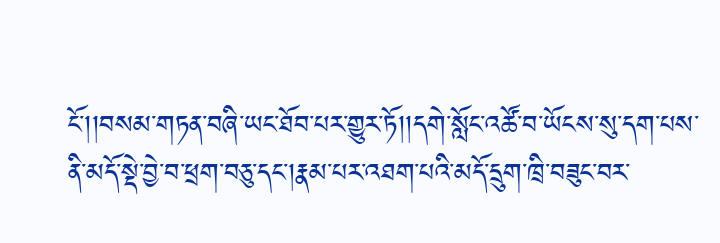ངོ་།།བསམ་གཏན་བཞི་ཡང་ཐོབ་པར་གྱུར་ཏོ།།དགེ་སློང་འཚོ་བ་ཡོངས་སུ་དག་པས་ནི་མདོ་སྡེ་བྱེ་བ་ཕྲག་བཅུ་དང་།རྣམ་པར་འཐག་པའི་མདོ་དྲུག་ཁྲི་བཟུང་བར་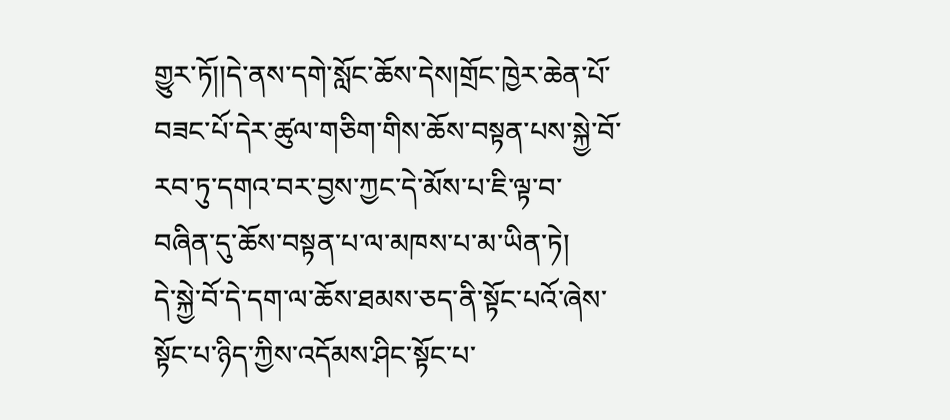གྱུར་ཏོ།།དེ་ནས་དགེ་སློང་ཆོས་དེས།གྲོང་ཁྱེར་ཆེན་པོ་བཟང་པོ་དེར་ཚུལ་གཅིག་གིས་ཆོས་བསྟན་པས་སྐྱེ་བོ་རབ་ཏུ་དགའ་བར་བྱས་ཀྱང་དེ་མོས་པ་ཇི་ལྟ་བ་བཞིན་དུ་ཆོས་བསྟན་པ་ལ་མཁས་པ་མ་ཡིན་ཏེ།
དེ་སྐྱེ་བོ་དེ་དག་ལ་ཆོས་ཐམས་ཅད་ནི་སྟོང་པའོ་ཞེས་སྟོང་པ་ཉིད་ཀྱིས་འདོམས་ཤིང་སྟོང་པ་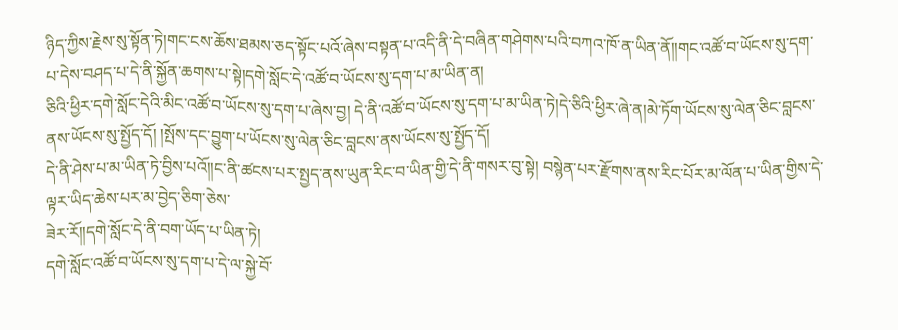ཉིད་ཀྱིས་རྗེས་སུ་སྟོན་ཏེ།གང་ངས་ཆོས་ཐམས་ཅད་སྟོང་པའོ་ཞེས་བསྟན་པ་འདི་ནི་དེ་བཞིན་གཤེགས་པའི་བཀའ་ཁོ་ན་ཡིན་ནོ།།གང་འཚོ་བ་ཡོངས་སུ་དག་པ་དེས་བཤད་པ་དེ་ནི་སྐྱོན་ཆགས་པ་སྟེ།དགེ་སློང་དེ་འཚོ་བ་ཡོངས་སུ་དག་པ་མ་ཡིན་ན།
ཅིའི་ཕྱིར་དགེ་སློང་དེའི་མིང་འཚོ་བ་ཡོངས་སུ་དག་པ་ཞེས་བྱ། དེ་ནི་འཚོ་བ་ཡོངས་སུ་དག་པ་མ་ཡིན་ཏེ།དེ་ཅིའི་ཕྱིར་ཞེ་ན།མེ་ཏོག་ཡོངས་སུ་ལེན་ཅིང་བླངས་ནས་ཡོངས་སུ་སྤྱོད་དོ། །སྤོས་དང་བྱུག་པ་ཡོངས་སུ་ལེན་ཅིང་བླངས་ནས་ཡོངས་སུ་སྤྱོད་དོ།
དེ་ནི་ཤེས་པ་མ་ཡིན་ཏེ་བྱིས་པའོ།།ང་ནི་ཚངས་པར་སྤྱད་ནས་ཡུན་རིང་བ་ཡིན་གྱི་དེ་ནི་གསར་བུ་སྟེ། བསྙེན་པར་རྫོགས་ནས་རིང་པོར་མ་ལོན་པ་ཡིན་གྱིས་དེ་ལྟར་ཡིད་ཆེས་པར་མ་བྱེད་ཅིག་ཅེས་
ཟེར་རོ།།དགེ་སློང་དེ་ནི་བག་ཡོད་པ་ཡིན་ཏེ།
དགེ་སློང་འཚོ་བ་ཡོངས་སུ་དག་པ་དེ་ལ་སྐྱེ་བོ་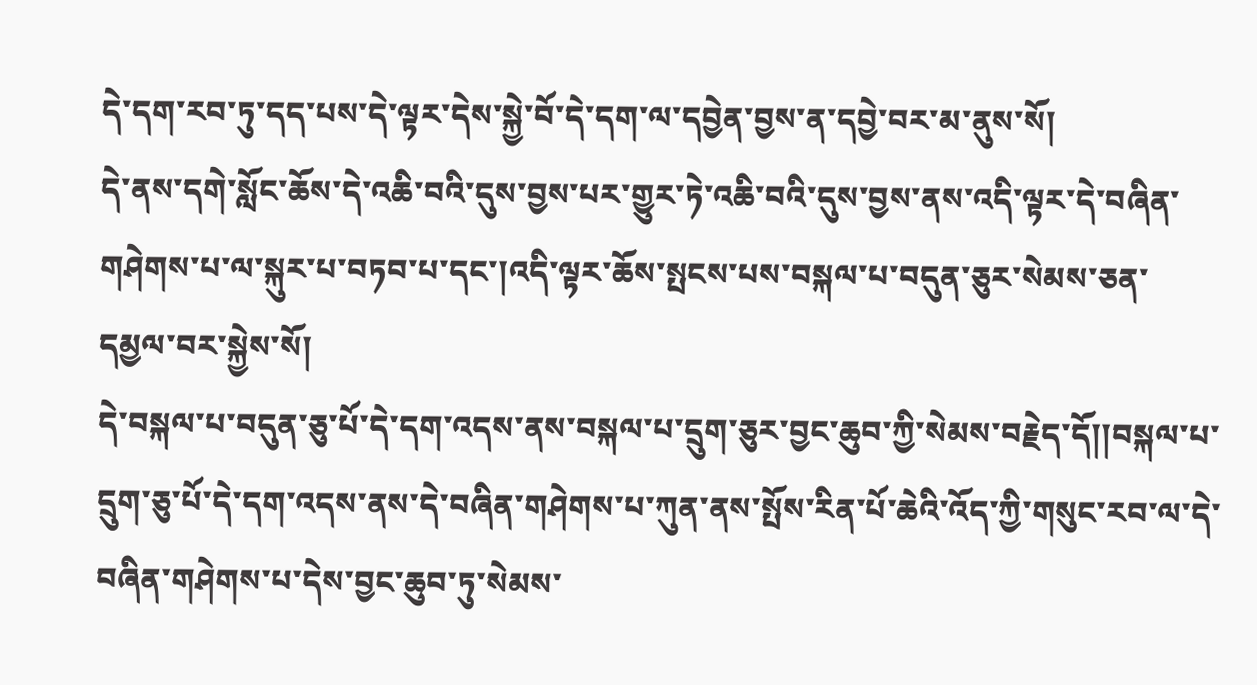དེ་དག་རབ་ཏུ་དད་པས་དེ་ལྟར་དེས་སྐྱེ་བོ་དེ་དག་ལ་དབྱེན་བྱས་ན་དབྱེ་བར་མ་ནུས་སོ།
དེ་ནས་དགེ་སློང་ཆོས་དེ་འཆི་བའི་དུས་བྱས་པར་གྱུར་ཏེ་འཆི་བའི་དུས་བྱས་ནས་འདི་ལྟར་དེ་བཞིན་གཤེགས་པ་ལ་སྐུར་པ་བཏབ་པ་དང་།འདི་ལྟར་ཆོས་སྤངས་པས་བསྐལ་པ་བདུན་ཅུར་སེམས་ཅན་
དམྱལ་བར་སྐྱེས་སོ།
དེ་བསྐལ་པ་བདུན་ཅུ་པོ་དེ་དག་འདས་ནས་བསྐལ་པ་དྲུག་ཅུར་བྱང་ཆུབ་ཀྱི་སེམས་བརྗེད་དོ།།བསྐལ་པ་དྲུག་ཅུ་པོ་དེ་དག་འདས་ནས་དེ་བཞིན་གཤེགས་པ་ཀུན་ནས་སྤོས་རིན་པོ་ཆེའི་འོད་ཀྱི་གསུང་རབ་ལ་དེ་བཞིན་གཤེགས་པ་དེས་བྱང་ཆུབ་ཏུ་སེམས་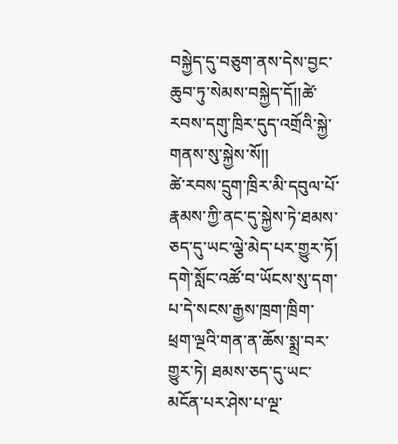བསྐྱེད་དུ་བཅུག་ནས་དེས་བྱང་ཆུབ་ཏུ་སེམས་བསྐྱེད་དོ།།ཚེ་རབས་དགུ་ཁྲིར་དུད་འགྲོའི་སྐྱེ་གནས་སུ་སྐྱེས་སོ།།
ཚེ་རབས་དྲུག་ཁྲིར་མི་དབུལ་པོ་རྣམས་ཀྱི་ནང་དུ་སྐྱེས་ཏེ་ཐམས་ཅད་དུ་ཡང་ལྕེ་མེད་པར་གྱུར་ཏོ།
དགེ་སློང་འཚོ་བ་ཡོངས་སུ་དག་པ་དེ་སངས་རྒྱས་ཁྲག་ཁྲིག་ཕྲག་ལྔའི་གན་ན་ཆོས་སྨྲ་བར་གྱུར་ཏེ། ཐམས་ཅད་དུ་ཡང་མངོན་པར་ཤེས་པ་ལྔ་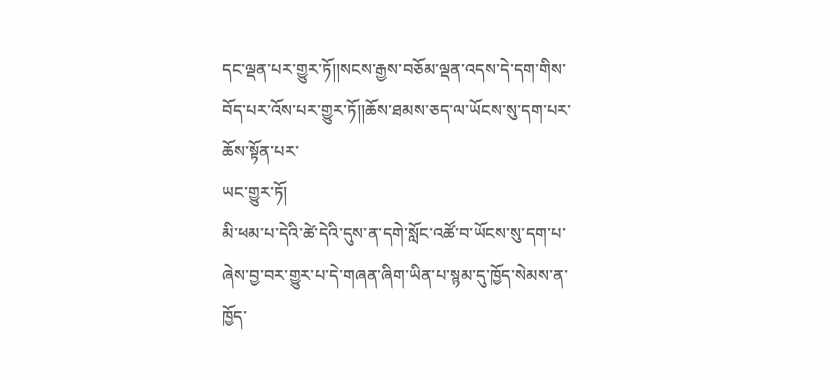དང་ལྡན་པར་གྱུར་ཏོ།།སངས་རྒྱས་བཅོམ་ལྡན་འདས་དེ་དག་གིས་བོད་པར་འོས་པར་གྱུར་ཏོ།།ཆོས་ཐམས་ཅད་ལ་ཡོངས་སུ་དག་པར་ཆོས་སྟོན་པར་
ཡང་གྱུར་ཏོ།
མི་ཕམ་པ་དེའི་ཚེ་དེའི་དུས་ན་དགེ་སློང་འཚོ་བ་ཡོངས་སུ་དག་པ་ཞེས་བྱ་བར་གྱུར་པ་དེ་གཞན་ཞིག་ཡིན་པ་སྙམ་དུ་ཁྱོད་སེམས་ན་ཁྱོད་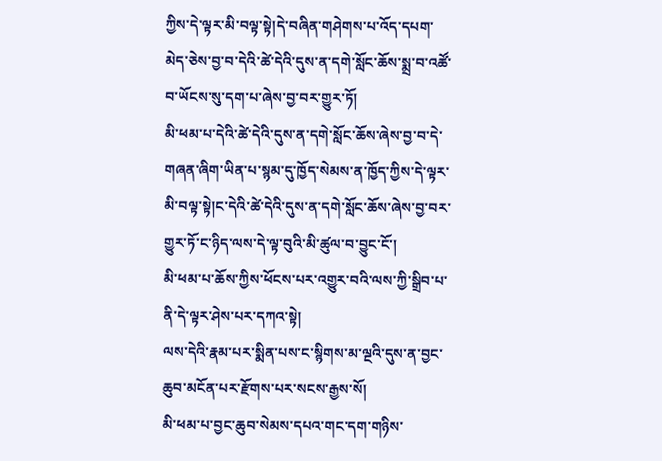ཀྱིས་དེ་ལྟར་མི་བལྟ་སྟེ།དེ་བཞིན་གཤེགས་པ་འོད་དཔག་མེད་ཅེས་བྱ་བ་དེའི་ཚེ་དེའི་དུས་ན་དགེ་སློང་ཆོས་སྨྲ་བ་འཚོ་བ་ཡོངས་སུ་དག་པ་ཞེས་བྱ་བར་གྱུར་ཏོ།
མི་ཕམ་པ་དེའི་ཚེ་དེའི་དུས་ན་དགེ་སློང་ཆོས་ཞེས་བྱ་བ་དེ་གཞན་ཞིག་ཡིན་པ་སྙམ་དུ་ཁྱོད་སེམས་ན་ཁྱོད་ཀྱིས་དེ་ལྟར་མི་བལྟ་སྟེ།ང་དེའི་ཚེ་དེའི་དུས་ན་དགེ་སློང་ཆོས་ཞེས་བྱ་བར་གྱུར་ཏོ་ང་ཉིད་ལས་དེ་ལྟ་བུའི་མི་ཚུལ་བ་བྱུང་ངོ་།
མི་ཕམ་པ་ཆོས་ཀྱིས་ཕོངས་པར་འགྱུར་བའི་ལས་ཀྱི་སྒྲིབ་པ་ནི་དེ་ལྟར་ཤེས་པར་དཀའ་སྟེ།
ལས་དེའི་རྣམ་པར་སྨིན་པས་ང་སྙིགས་མ་ལྔའི་དུས་ན་བྱང་ཆུབ་མངོན་པར་རྫོགས་པར་སངས་རྒྱས་སོ།
མི་ཕམ་པ་བྱང་ཆུབ་སེམས་དཔའ་གང་དག་གཉིས་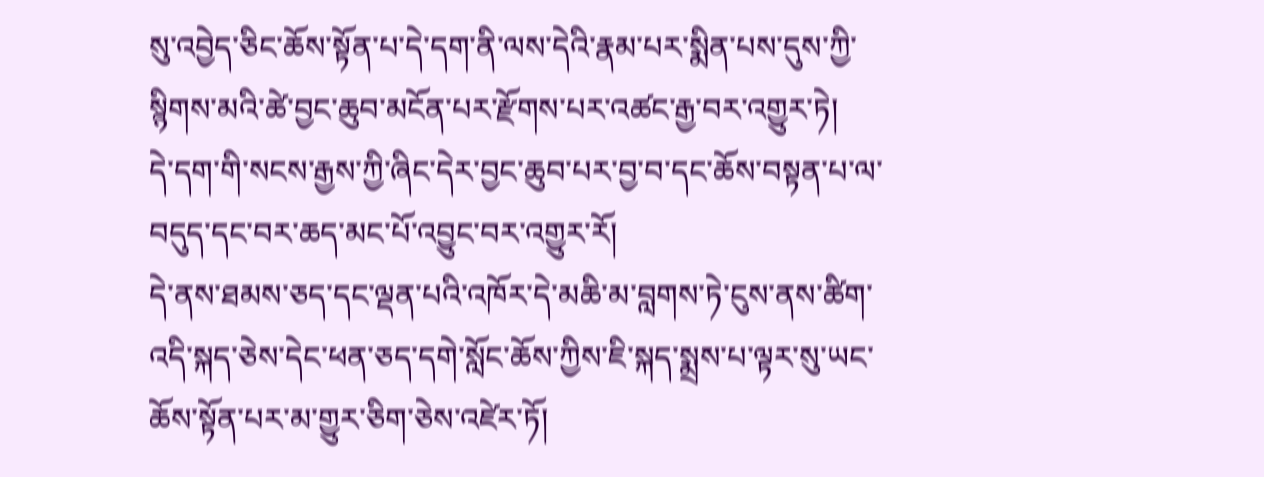སུ་འབྱེད་ཅིང་ཆོས་སྟོན་པ་དེ་དག་ནི་ལས་དེའི་རྣམ་པར་སྨིན་པས་དུས་ཀྱི་སྙིགས་མའི་ཚེ་བྱང་ཆུབ་མངོན་པར་རྫོགས་པར་འཚང་རྒྱ་བར་འགྱུར་ཏེ།
དེ་དག་གི་སངས་རྒྱས་ཀྱི་ཞིང་དེར་བྱང་ཆུབ་པར་བྱ་བ་དང་ཆོས་བསྟན་པ་ལ་བདུད་དང་བར་ཆད་མང་པོ་འབྱུང་བར་འགྱུར་རོ།
དེ་ནས་ཐམས་ཅད་དང་ལྡན་པའི་འཁོར་དེ་མཆི་མ་བླགས་ཏེ་ངུས་ནས་ཚིག་འདི་སྐད་ཅེས་དེང་ཕན་ཅད་དགེ་སློང་ཆོས་ཀྱིས་ཇི་སྐད་སྨྲས་པ་ལྟར་སུ་ཡང་ཆོས་སྟོན་པར་མ་གྱུར་ཅིག་ཅེས་འཛེར་ཏོ།